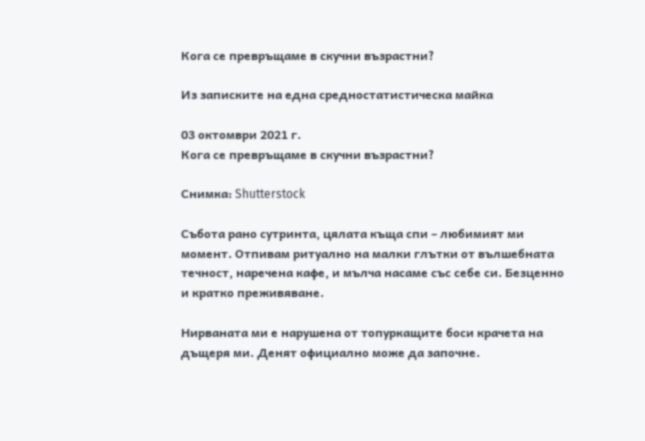Кога се превръщаме в скучни възрастни?

Из записките на една средностатистическа майка

03 октомври 2021 г.
Кога се превръщаме в скучни възрастни?

Снимка: Shutterstock

Събота рано сутринта, цялата къща спи – любимият ми момент. Отпивам ритуално на малки глътки от вълшебната течност, наречена кафе, и мълча насаме със себе си. Безценно и кратко преживяване.

Нирваната ми е нарушена от топуркащите боси крачета на дъщеря ми. Денят официално може да започне.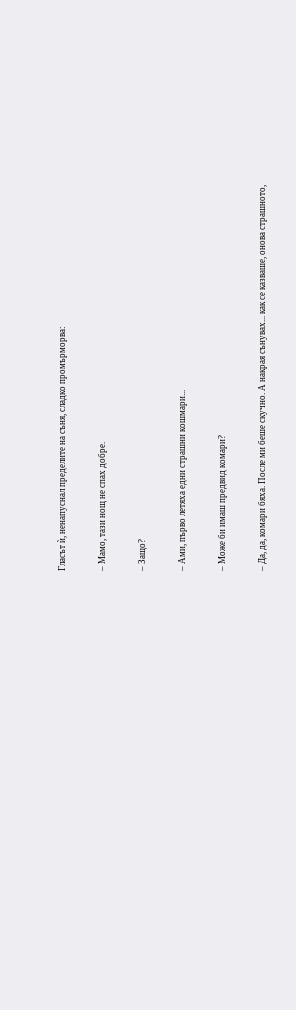Гласът ѝ, ненапуснал пределите на съня, сладко промърморва:

– Мамо, тази нощ не спах добре.

– Защо?

– Ами, първо летяха едни страшни кошмари...

– Може би имаш предвид комари?

– Да, да, комари бяха. После ми беше скучно. А накрая сънувах... как се казваше, онова страшното,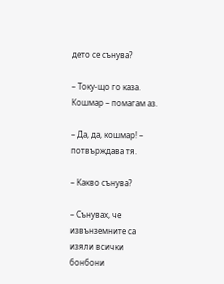дето се сънува?

– Току-що го каза. Кошмар – помагам аз.

– Да, да, кошмар! – потвърждава тя.

– Какво сънува?

– Сънувах, че извънземните са изяли всички бонбони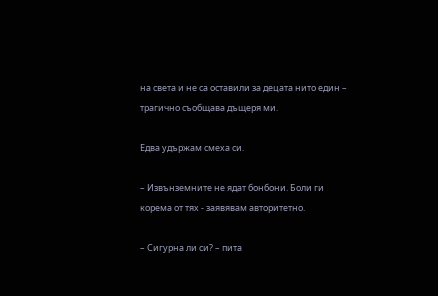на света и не са оставили за децата нито един – трагично съобщава дъщеря ми.

Едва удържам смеха си.

– Извънземните не ядат бонбони. Боли ги корема от тях - заявявам авторитетно.

– Сигурна ли си? – пита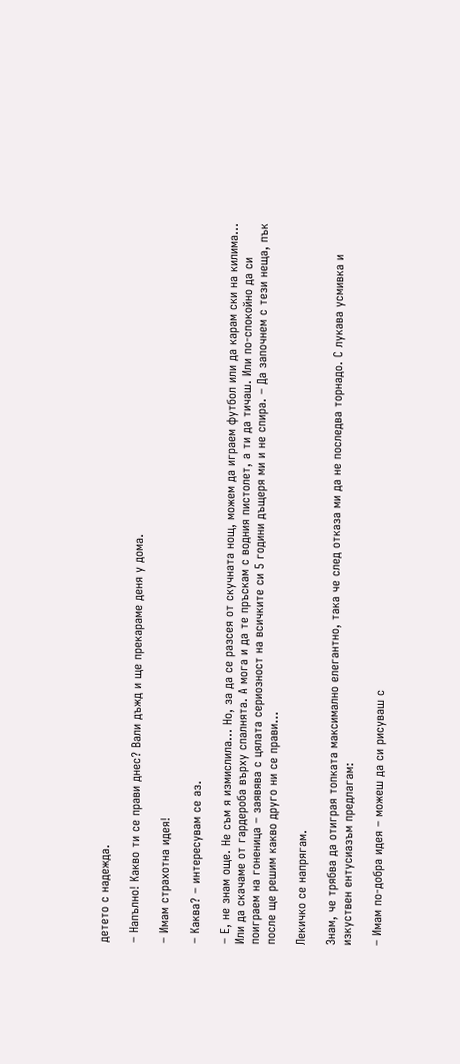детето с надежда.

– Напълно! Какво ти се прави днес? Вали дъжд и ще прекараме деня у дома.

– Имам страхотна идея!

– Каква? – интересувам се аз.

– Е, не знам още. Не съм я измислила… Но, за да се разсея от скучната нощ, можем да играем футбол или да карам ски на килима... Или да скачаме от гардероба върху спалнята. А мога и да те пръскам с водния пистолет, а ти да тичаш. Или по-спокойно да си поиграем на гоненица – заявява с цялата сериозност на всичките си 5 години дъщеря ми и не спира. – Да започнем с тези неща, пък после ще решим какво друго ни се прави...

Лекичко се напрягам.

Знам, че трябва да отиграя топката максимално елегантно, така че след отказа ми да не последва торнадо. С лукава усмивка и изкуствен ентусиазъм предлагам:

– Имам по-добра идея – можеш да си рисуваш с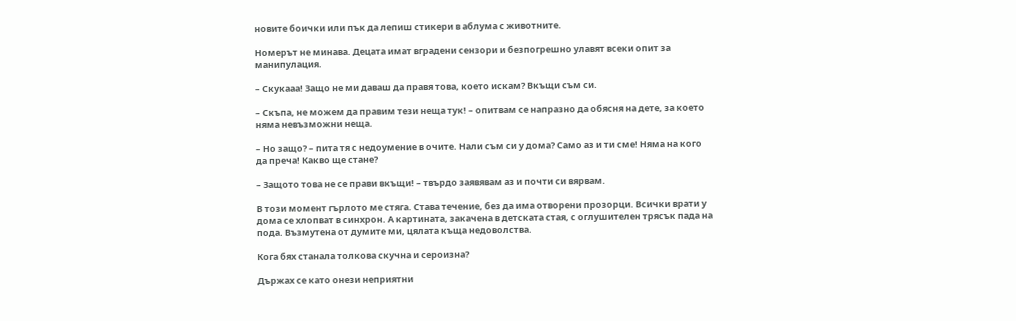новите боички или пък да лепиш стикери в аблума с животните.

Номерът не минава. Децата имат вградени сензори и безпогрешно улавят всеки опит за манипулация.

– Скукааа! Защо не ми даваш да правя това, което искам? Вкъщи съм си.

– Скъпа, не можем да правим тези неща тук! – опитвам се напразно да обясня на дете, за което няма невъзможни неща.

– Но защо? – пита тя с недоумение в очите. Нали съм си у дома? Само аз и ти сме! Няма на кого да преча! Какво ще стане?

– Защото това не се прави вкъщи! – твърдо заявявам аз и почти си вярвам.

В този момент гърлото ме стяга. Става течение, без да има отворени прозорци. Всички врати у дома се хлопват в синхрон. А картината, закачена в детската стая, с оглушителен трясък пада на пода. Възмутена от думите ми, цялата къща недоволства.

Кога бях станала толкова скучна и сероизна?

Държах се като онези неприятни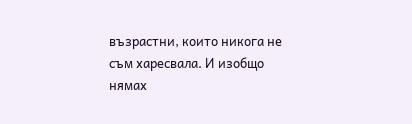възрастни, които никога не съм харесвала. И изобщо нямах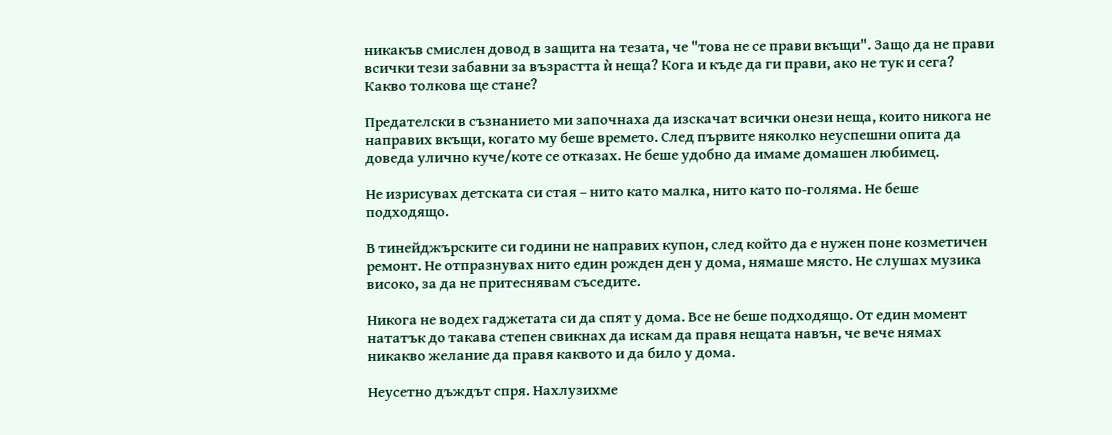никакъв смислен довод в защита на тезата, че "това не се прави вкъщи". Защо да не прави всички тези забавни за възрастта ѝ неща? Кога и къде да ги прави, ако не тук и сега? Какво толкова ще стане?

Предателски в съзнанието ми започнаха да изскачат всички онези неща, които никога не направих вкъщи, когато му беше времето. След първите няколко неуспешни опита да доведа улично куче/коте се отказах. Не беше удобно да имаме домашен любимец.

Не изрисувах детската си стая – нито като малка, нито като по-голяма. Не беше подходящо.

В тинейджърските си години не направих купон, след който да е нужен поне козметичен ремонт. Не отпразнувах нито един рожден ден у дома, нямаше място. Не слушах музика високо, за да не притеснявам съседите.

Никога не водех гаджетата си да спят у дома. Все не беше подходящо. От един момент нататък до такава степен свикнах да искам да правя нещата навън, че вече нямах никакво желание да правя каквото и да било у дома.

Неусетно дъждът спря. Нахлузихме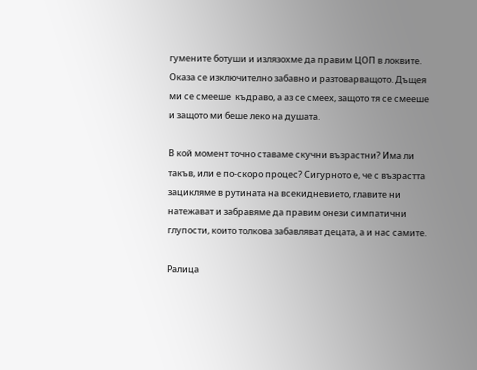гумените ботуши и излязохме да правим ЦОП в локвите. Оказа се изключително забавно и разтоварващото. Дъщея ми се смееше  къдраво, а аз се смеех, защото тя се смееше и защото ми беше леко на душата.

В кой момент точно ставаме скучни възрастни? Има ли такъв, или е по-скоро процес? Сигурното е, че с възрастта зацикляме в рутината на всекидневието, главите ни натежават и забравяме да правим онези симпатични глупости, които толкова забавляват децата, а и нас самите.

Ралица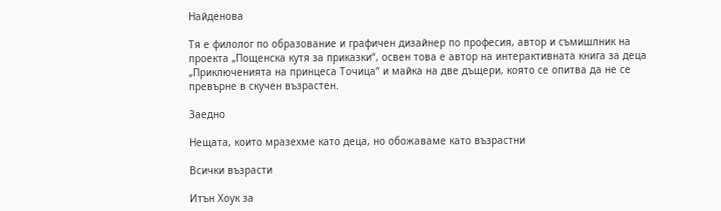Найденова

Тя е филолог по образование и графичен дизайнер по професия, автор и съмишлник на проекта „Пощенска кутя за приказки“, освен това е автор на интерактивната книга за деца „Приключенията на принцеса Точица“ и майка на две дъщери, която се опитва да не се превърне в скучен възрастен.

Заедно

Нещата, които мразехме като деца, но обожаваме като възрастни

Всички възрасти

Итън Хоук за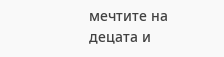мечтите на децата и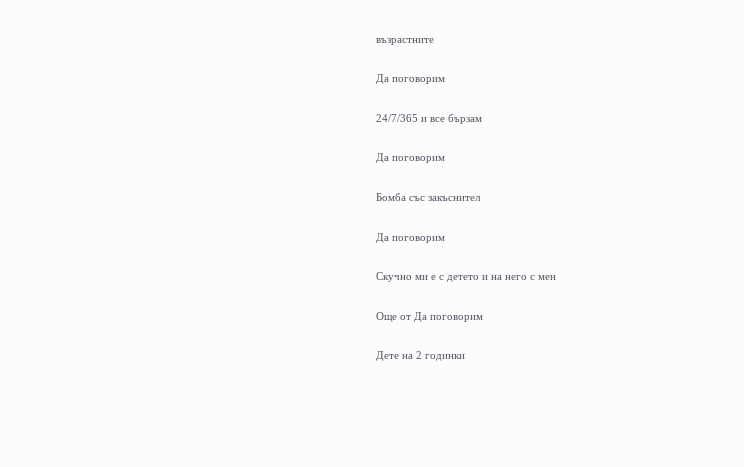възрастните

Да поговорим

24/7/365 и все бързам

Да поговорим

Бомба със закъснител

Да поговорим

Скучно ми е с детето и на него с мен

Още от Да поговорим

Дете на 2 годинки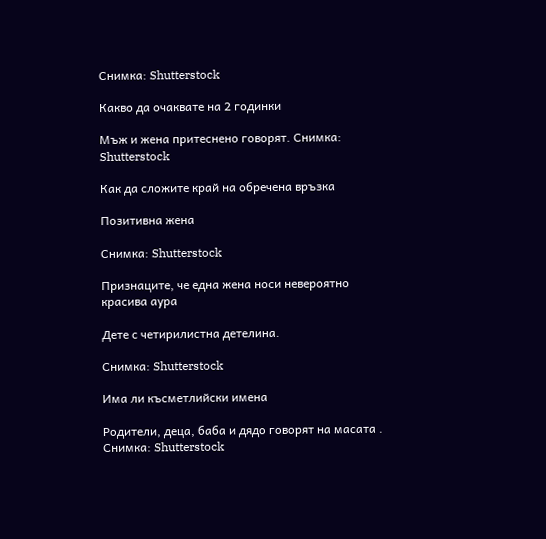Снимка: Shutterstock

Какво да очаквате на 2 годинки

Мъж и жена притеснено говорят. Снимка: Shutterstock

Как да сложите край на обречена връзка

Позитивна жена

Снимка: Shutterstock

Признаците, че една жена носи невероятно красива аура

Дете с четирилистна детелина.

Снимка: Shutterstock

Има ли късметлийски имена

Родители, деца, баба и дядо говорят на масата . Снимка: Shutterstock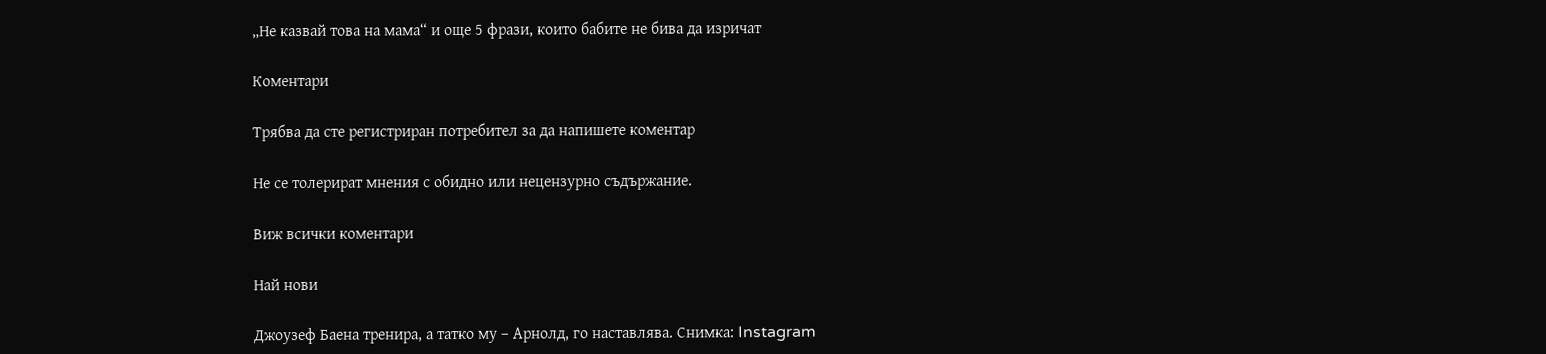„Не казвай това на мама“ и още 5 фрази, които бабите не бива да изричат

Коментари

Трябва да сте регистриран потребител за да напишете коментар

Не се толерират мнения с обидно или нецензурно съдържание.

Виж всички коментари

Най нови

Джоузеф Баена тренира, а татко му – Арнолд, го наставлява. Снимка: Instagram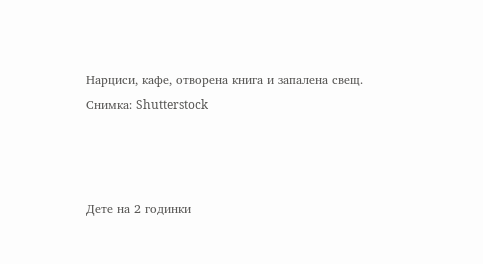Нарциси, кафе, отворена книга и запалена свещ. Снимка: Shutterstock



Дете на 2 годинки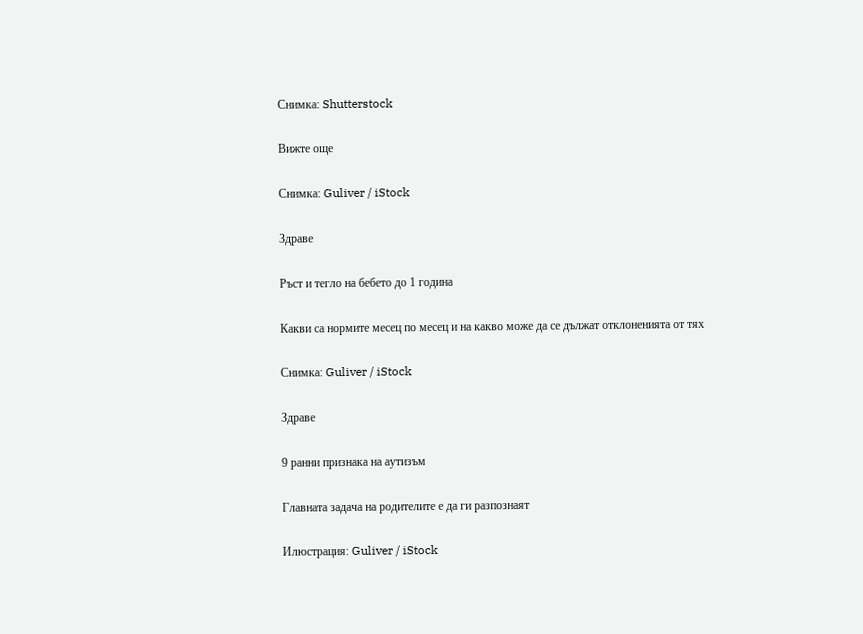Снимка: Shutterstock

Вижте още

Снимка: Guliver / iStock

Здраве

Ръст и тегло на бебето до 1 година

Какви са нормите месец по месец и на какво може да се дължат отклоненията от тях

Снимка: Guliver / iStock

Здраве

9 ранни признака на аутизъм

Главната задача на родителите е да ги разпознаят

Илюстрация: Guliver / iStock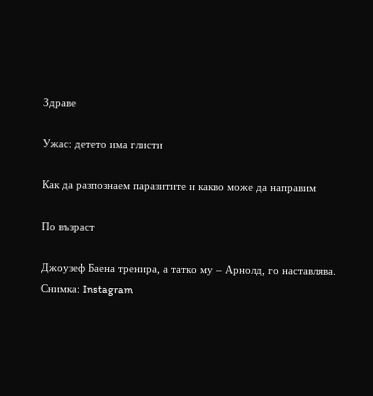Здраве

Ужас: детето има глисти

Как да разпознаем паразитите и какво може да направим

По възраст

Джоузеф Баена тренира, а татко му – Арнолд, го наставлява. Снимка: Instagram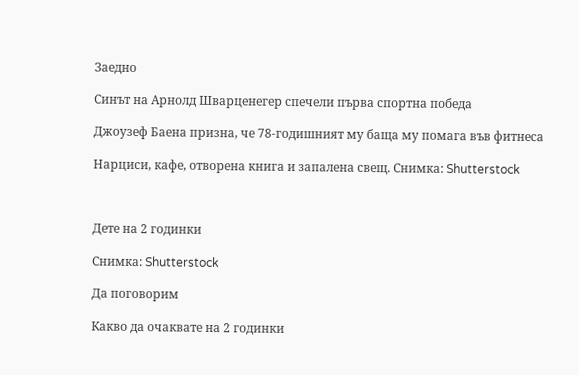Заедно

Синът на Арнолд Шварценегер спечели първа спортна победа

Джоузеф Баена призна, че 78-годишният му баща му помага във фитнеса

Нарциси, кафе, отворена книга и запалена свещ. Снимка: Shutterstock



Дете на 2 годинки

Снимка: Shutterstock

Да поговорим

Какво да очаквате на 2 годинки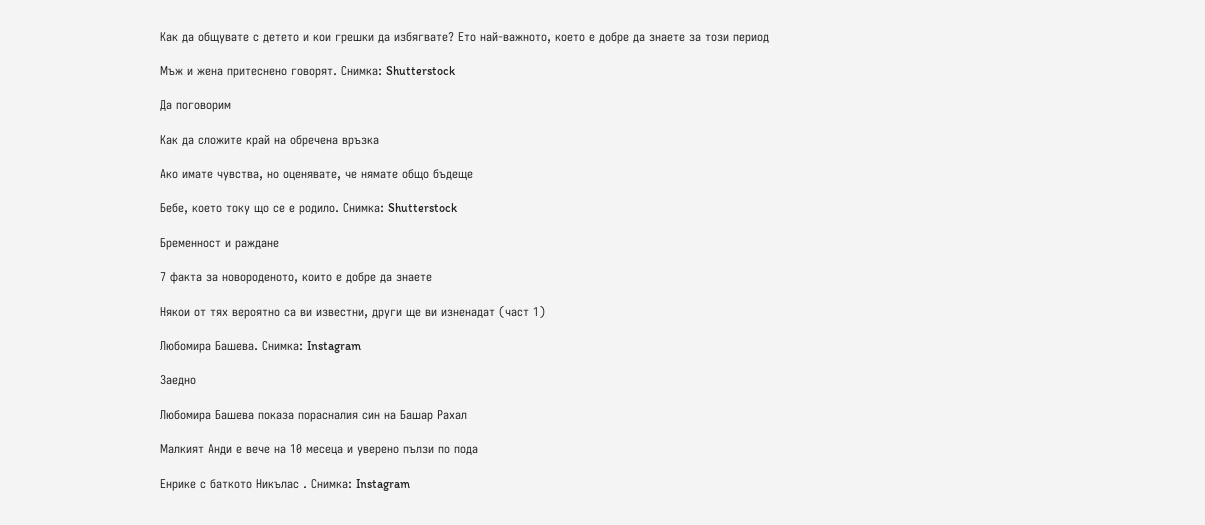Как да общувате с детето и кои грешки да избягвате? Ето най-важното, което е добре да знаете за този период

Мъж и жена притеснено говорят. Снимка: Shutterstock

Да поговорим

Как да сложите край на обречена връзка

Ако имате чувства, но оценявате, че нямате общо бъдеще

Бебе, което току що се е родило. Снимка: Shutterstock

Бременност и раждане

7 факта за новороденото, които е добре да знаете

Някои от тях вероятно са ви известни, други ще ви изненадат (част 1)

Любомира Башева. Снимка: Instagram

Заедно

Любомира Башева показа порасналия син на Башар Рахал

Малкият Анди е вече на 10 месеца и уверено пълзи по пода

Енрике с баткото Никълас . Снимка: Instagram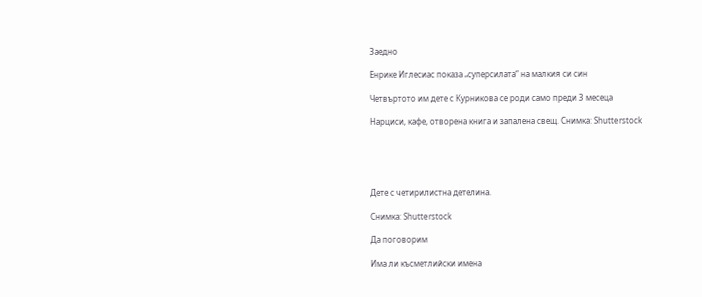Заедно

Енрике Иглесиас показа „суперсилата“ на малкия си син

Четвъртото им дете с Курникова се роди само преди 3 месеца

Нарциси, кафе, отворена книга и запалена свещ. Снимка: Shutterstock





Дете с четирилистна детелина.

Снимка: Shutterstock

Да поговорим

Има ли късметлийски имена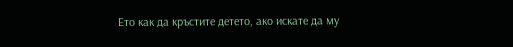Ето как да кръстите детето, ако искате да му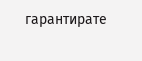гарантирате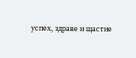успех, здраве и щастие